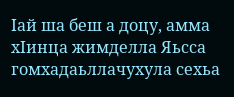Iай ша беш а доцу, амма хIинца жимделла Яьсса гомхадаьллачухула сехьа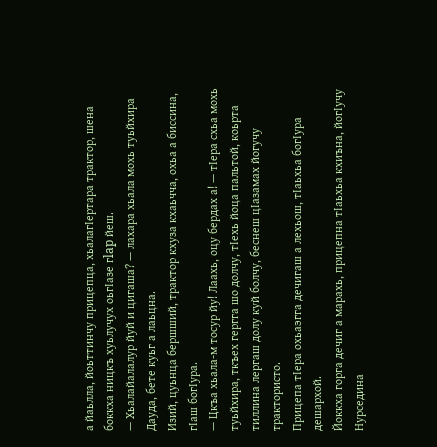а йаьлла, йоьттинчу прицепца, хьалагIертара трактор, шена боккха ницкъ хуьлучух оьгIазе гlap йеш.
— Хьалайалалур йуй и цигаша? — лахара хьала мохь туьйхира Дауда, бете куьг а лаьцна.
Изий, цуьнца бершший, трактор кхуза кхаьчча, охьа а биссина, гIаш богIура.
— Цкъа хьала-м тосур йу! Лаахь, оцу бердах а! — тIера схьа мохь туьйхира, ткъех гергга шо долчу, тIехь йоца пальтой, коьрта тиллина лергаш долу куй болчу, беснеш цIазамах йогучу трактористо.
Прицепа тIера охьаэгга дечигаш а лехьош, тIаьхьа богIура дешархой.
Йоккха горга дечиг а марахь, прицепна тIаьхьа кхиъна, йогIучу Нурседина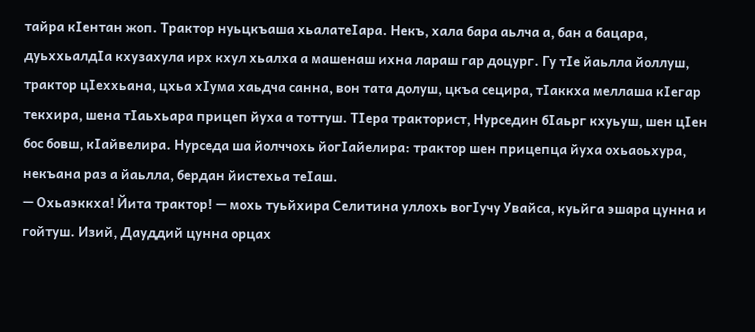тайра кIентан жоп. Трактор нуьцкъаша хьалатеIара. Некъ, хала бара аьлча а, бан а бацара, дуьххьалдIа кхузахула ирх кхул хьалха а машенаш ихна лараш гар доцург. Гу тIе йаьлла йоллуш, трактор цIеххьана, цхьа хIума хаьдча санна, вон тата долуш, цкъа сецира, тIаккха меллаша кIегар текхира, шена тIаьхьара прицеп йуха а тоттуш. ТIера тракторист, Нурседин бIаьрг кхуьуш, шен цIен бос бовш, кIайвелира. Нурседа ша йолччохь йогIайелира: трактор шен прицепца йуха охьаоьхура, некъана раз а йаьлла, бердан йистехьа теIаш.
— Охьаэккха! Йита трактор! — мохь туьйхира Селитина уллохь вогIучу Увайса, куьйга эшара цунна и гойтуш. Изий, Дауддий цунна орцах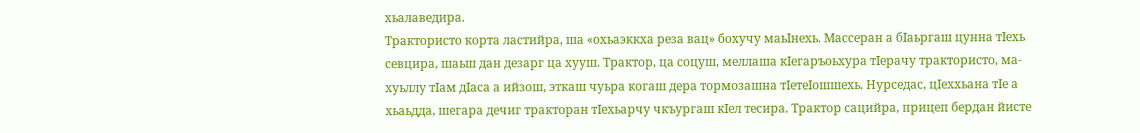хьалаведира.
Трактористо корта ластийра, ша «охьаэккха реза вац» бохучу маьIнехь. Массеран а бIаьргаш цунна тIехь севцира, шаьш дан дезарг ца хууш. Трактор, ца соцуш, меллаша кIегаръоьхура тIерачу трактористо, ма-хуьллу тIам дIаса а ийзош, эткаш чуьра когаш дера тормозашна тIетеIошшехь. Нурседас, цIеххьана тIе а хьаьдда, шегара дечиг тракторан тIехьарчу чкъургаш кIел тесира. Трактор сацийра, прицеп бердан йисте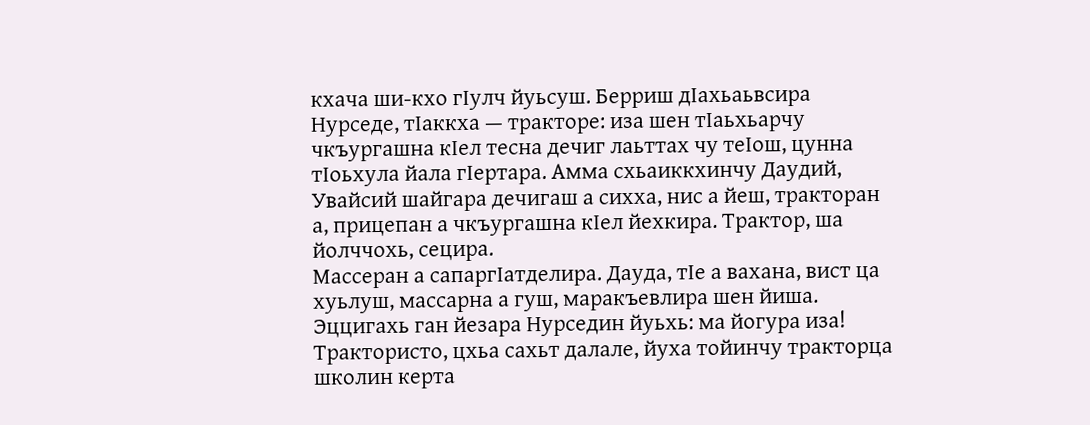кхача ши-кхо гIулч йуьсуш. Берриш дIахьаьвсира Нурседе, тIаккха — тракторе: иза шен тIаьхьарчу чкъургашна кIел тесна дечиг лаьттах чу теIош, цунна тIоьхула йала гIертара. Амма схьаиккхинчу Даудий, Увайсий шайгара дечигаш а сихха, нис а йеш, тракторан а, прицепан а чкъургашна кIел йехкира. Трактор, ша йолччохь, сецира.
Массеран а сапаргIатделира. Дауда, тIе а вахана, вист ца хуьлуш, массарна а гуш, маракъевлира шен йиша. Эццигахь ган йезара Нурседин йуьхь: ма йогура иза!
Трактористо, цхьа сахьт далале, йуха тойинчу тракторца школин керта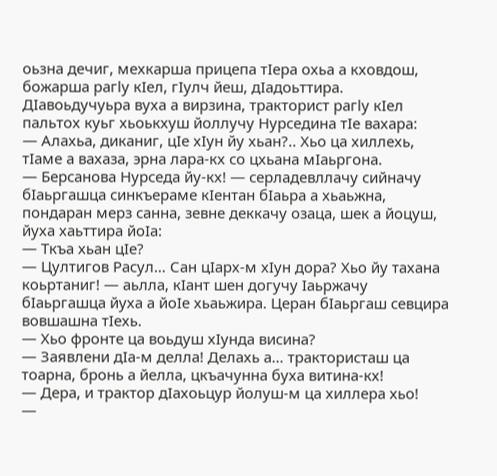оьзна дечиг, мехкарша прицепа тIера охьа а кховдош, божарша paгly кIел, гIулч йеш, дIадоьттира.
ДIавоьдучуьра вуха а вирзина, тракторист paгly кIел пальтох куьг хьоькхуш йоллучу Нурседина тIе вахара:
— Алахьа, диканиг, цIе хIун йу хьан?.. Хьо ца хиллехь, тIаме а вахаза, эрна лара-кх со цхьана мIаьргона.
— Берсанова Нурседа йу-кх! — серладевллачу сийначу бIаьргашца синкъераме кIентан бIаьра а хьаьжна, пондаран мерз санна, зевне деккачу озаца, шек а йоцуш, йуха хаьттира йоIа:
— Ткъа хьан цIе?
— Цултигов Расул… Сан цIарх-м xIун дора? Хьо йу тахана коьртаниг! — аьлла, кIант шен догучу Iаьржачу бIаьргашца йуха а йоIе хьаьжира. Церан бIаьргаш севцира вовшашна тIехь.
— Хьо фронте ца воьдуш хIунда висина?
— Заявлени дIа-м делла! Делахь а… трактористаш ца тоарна, бронь а йелла, цкъачунна буха витина-кх!
— Дера, и трактор дIахоьцур йолуш-м ца хиллера хьо!
—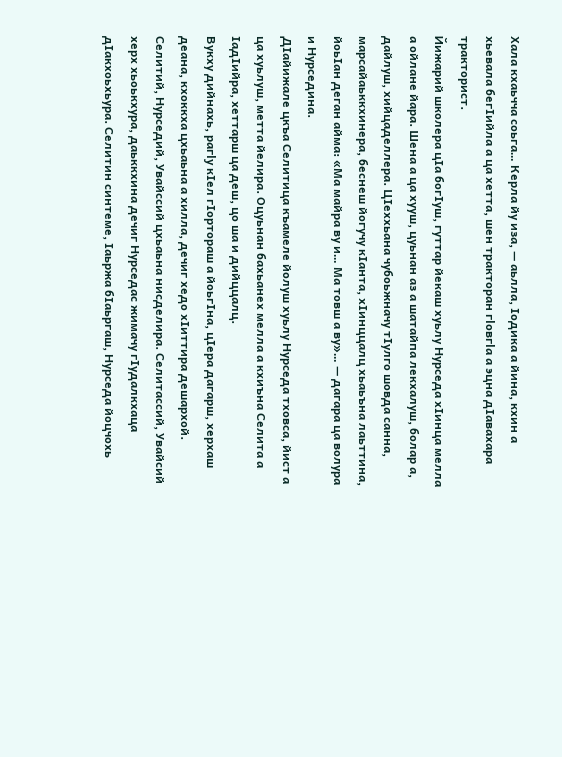Хала кхаьчча соьга… Керла йу иза, — аьлла, Iодика а йина, кхин а хьевала бегIийла а ца хетта, шен тракторан гloвгla а эцна дIавахара тракторист.
Йижарий школера цIа богIуш, гуттар йекаш хуьлу Нурседа хIинца мелла а ойлане йара. Шена а ца хууш, цуьнан аз а шатайпа лекхалуш, болар а, дайлуш, хийцаделлера. ЦIеххьана чубоьжначу тIулго шовда санна, марсайаьккхинера, беснеш йогучу кIанта, хIинццалц хьаьъна лаьттина, йоьIан деган айма: «Ма майра ву и… Ма товш а ву»… — дагара ца волура и Нурседина.
ДIайижале цкъа Селитица къамеле йолуш хуьлу Нурседа тховса, йист а ца хуьлуш, метта йелира. Оцуьнан бахьанех мелла а кхиъна Селита а IадIийра, хеттарш ца деш, цо ша и дийццалц.
Вукху дийнахь, paгly кIел гIортораш а йоьгIна, цIера дагарш, херхаш деана, кхоккха цхьаьна а хилла, дечиг хедо хIиттира дешархой. Селитий, Нурседий, Увайссий цхьаьна нисделира. Селитассий, Увайсий херх хьоькхура, даьккхина дечиг Нурседас жимачу гIудалкхаца дIакхоьхьура. Селитин синтеме, Iаьржа бIаьргаш, Нурседа йоцчохь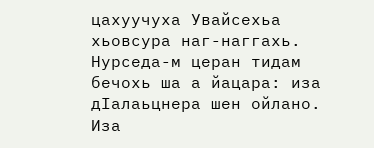цахуучуха Увайсехьа хьовсура наг-наггахь. Нурседа-м церан тидам бечохь ша а йацара: иза дIалаьцнера шен ойлано. Иза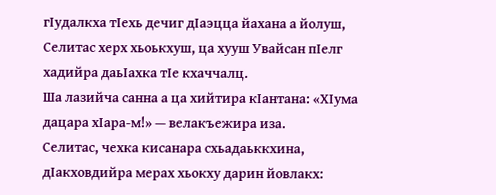гIудалкха тIехь дечиг дIаэцца йахана а йолуш, Селитас херх хьоькхуш, ца хууш Увайсан пIелг хадийра даьIахка тIе кхаччалц.
Ша лазийча санна а ца хийтира кIантана: «ХIума дацара хIара-м!» — велакъежира иза.
Селитас, чехка кисанара схьадаьккхина, дIакховдийра мерах хьокху дарин йовлакх: